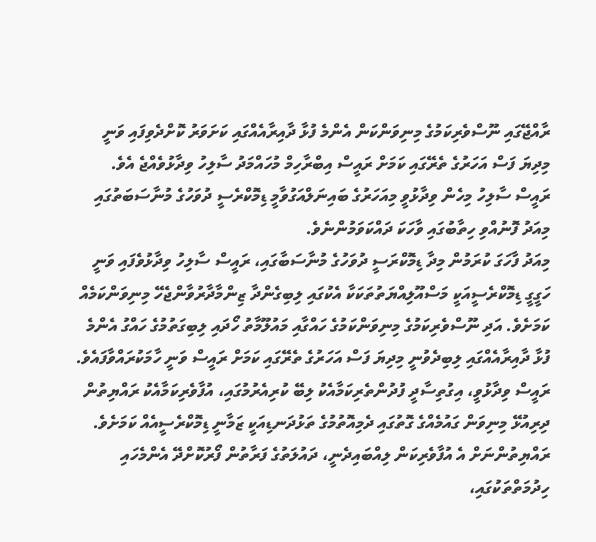ރާއްޖޭގައި ނޫސްވެރިކަމުގެ މިނިވަންކަން އެންމެ ފުޅާ ދާއިރާއެއްގައި ކަށަވަރު ކޮށްދެވިފައި ވަނީ މިދިޔަ ފަސް އަހަރުގެ ތެރޭގައި ކަމަށް ރައީސް އިބްރާހިމް މުހައްމަދު ސާލިހު ވިދާޅުވެއްޖެ އެވެ.
ރައީސް ސާލިހު މިހެން ވިދާޅުވީ މިއަހަރުގެ ބައިނަލްއަގުވާމީ ޑިމޮކްރެސީ ދުވަހުގެ މުނާސަބަތުގައި މިއަދު ފޮނުއްވި ހިތާބުގައި ވާހަކަ ދައްކަވަމުންނެވެ.
މިއަދު ފާހަގަ ކުރަމުން މިދާ ޑިމޮކްރަސީ ދުވަހުގެ މުނާސަބާގައި، ރައީސް ސާލިހު ވިދާޅުވެފައި ވަނީ ހަގީގީ ޑިމޮކްރެސީއަކީ މަސްއޫލިއްޔަތުތަކަކާ އެކުގައި ލިބިގެންދާ ޒިންމާދާރުވާންޖެހޭ މިނިވަންކަމެއް ކަމަށެވެ. އަދި ނޫސްވެރިކަމުގެ މިނިވަންކަމުގެ ހައްގާއި މައުލޫމާތު ހޯދައި ލިބިގަތުމުގެ ހައްގު އެންމެ ފުޅާ ދާއިރާއެއްގައި ލިބިދެވުނީ މިދިޔަ ފަސް އަހަރުގެ ތެރޭގައި ކަމަށް ރައީސް ވަނީ ހާމަކުރައްވާފައެވެ.
ރައީސް ވިދާޅުވީ، އިގުތިސާދީ ފުދުންތެރިކަމާއެކު ލިބޭ ކުރިއެރުމުގައި، އުފާވެރިކަމާއެކު ރައްޔިތުން ދިރިއުޅޭ މިނިވަން ގައުމެއްގެ ގޮތުގައި ދެމިއޮތުމުގެ ތަޅުދަނޑިއަކީ ޒަމާނީ ޑިމޮކްރެސީއެއް ކަމަށެވެ. ރައްޔިތުންނަށް އެ އުފާވެރިކަން ލިއްބައިދެނީ، ދައުލަތުގެ ފަރާތުން ފޯރުކޮށްދޭ އެންމެހައި ހިދުމަތްތަކުގައި،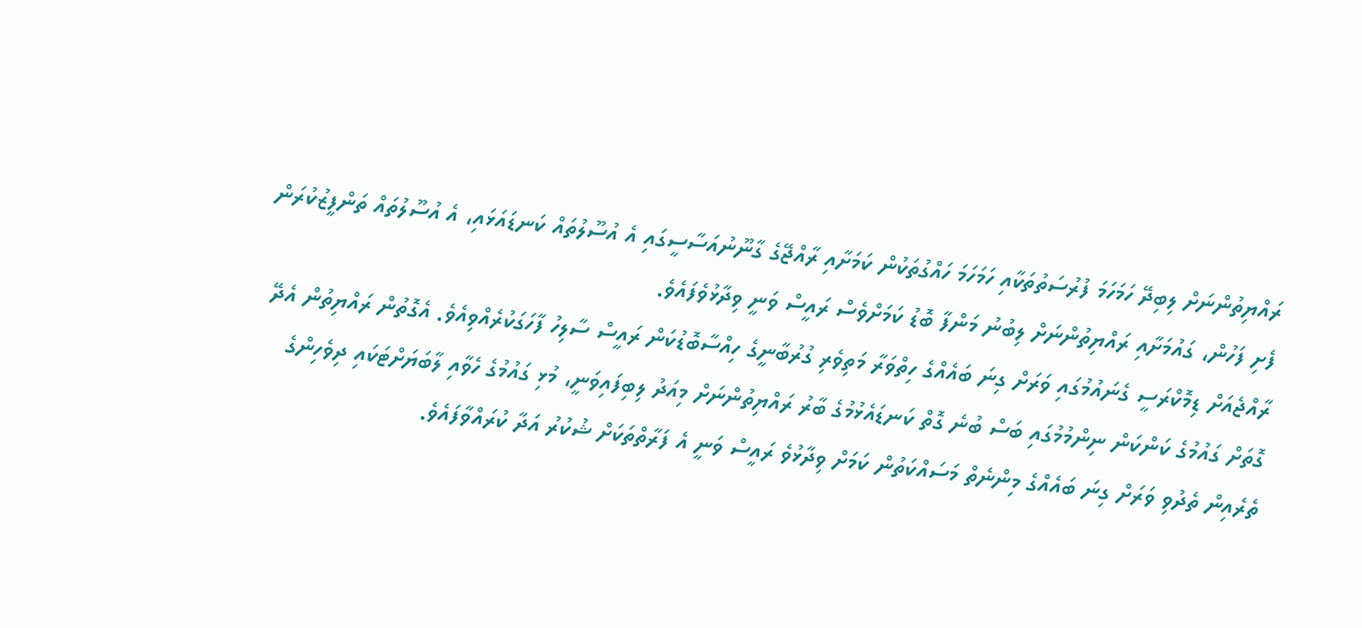ރައްޔިތުންނަށް ލިބިދޭ ހަމަހަމަ ފުރުސަތުތަކާއި ހަމަހަމަ ހައްގުތަކުން ކަމަށާއި ރާއްޖޭގެ ގާނޫނުއަސާސީގައި އެ އުސޫލުތައް ކަނޑައަޅައި، އެ އުސޫލުތައް ތަންފީޒުކުރަން ފެށި ފަހުން، ގައުމަށާއި ރައްޔިތުންނަށް ލިބުނު މަންފާ ބޮޑު ކަމަށްވެސް ރައީސް ވަނީ ވިދާޅުވެފައެވެ.
ރާއްޖެއަށް ޑިމޮކްރަސީ ގެނައުމުގައި ވަރަށް ގިނަ ބައެއްގެ ހިތްވަރާ މަތިވެރި ގުރުބާނީގެ ހިއްސާބޮޑުކަން ރައީސް ސާލިހު ފާހަގަކުރެއްވިއެވެ. އެގޮތުން ރައްޔިތުން އެދޭ ގޮތަށް ގައުމުގެ ކަންކަން ނިންމުމުގައި ބަސް ބުނެ ގޮތް ކަނޑައެޅުމުގެ ބާރު ރައްޔިތުންނަށް މިއަދު ލިބިފައިވަނީ، މުޅި ގައުމުގެ ހެވާއި ލާބަޔަށްޓަކައި ދިވެހިންގެ ތެރެއިން ތެދުވި ވަރަށް ގިނަ ބައެއްގެ މިންނެތް މަސައްކަތުން ކަމަށް ވިދާޅުވެ ރައީސް ވަނީ އެ ފަރާތްތަކަށް ޝުކުރު އަދާ ކުރައްވާފައެވެ.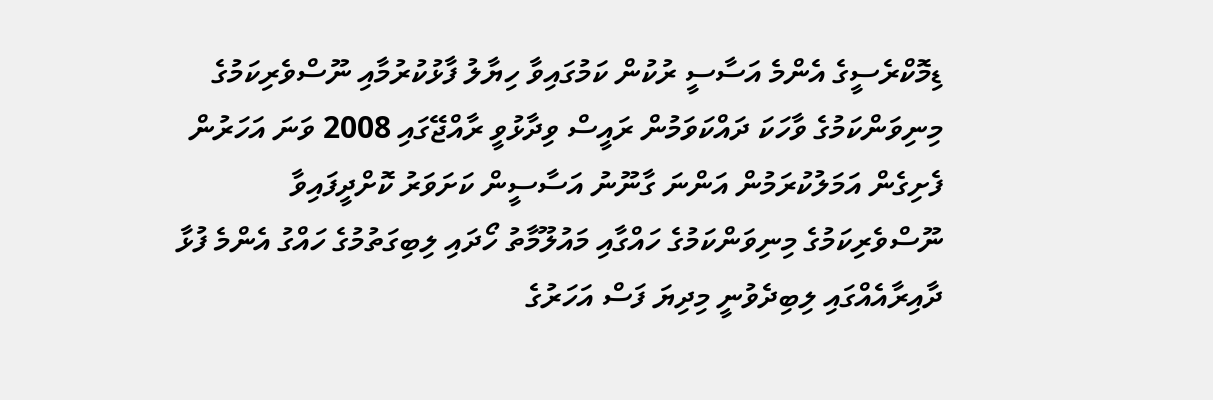ޑިމޮކްރެސީގެ އެންމެ އަސާސީ ރުކުން ކަމުގައިވާ ހިޔާލު ފާޅުކުރުމާއި ނޫސްވެރިކަމުގެ މިނިވަންކަމުގެ ވާހަކަ ދައްކަވަމުން ރައީސް ވިދާޅުވީ ރާއްޖޭގައި 2008 ވަނަ އަހަރުން ފެށިގެން އަމަލުކުރަމުން އަންނަ ގާނޫނު އަސާސީން ކަށަވަރު ކޮށްދީފައިވާ ނޫސްވެރިކަމުގެ މިނިވަންކަމުގެ ހައްގާއި މައުލޫމާތު ހޯދައި ލިބިގަތުމުގެ ހައްގު އެންމެ ފުޅާ ދާއިރާއެއްގައި ލިބިދެވުނީ މިދިޔަ ފަސް އަހަރުގެ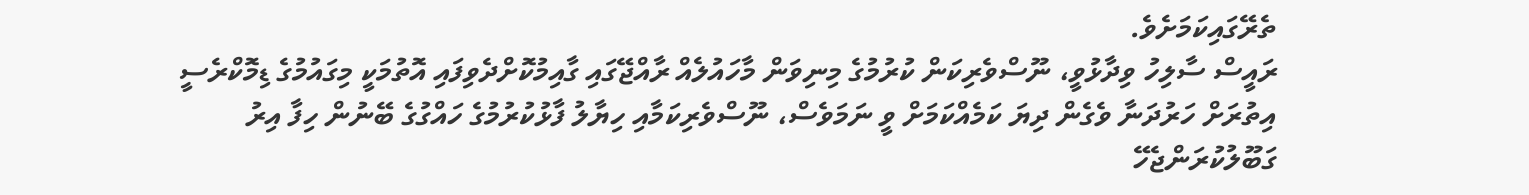ތެރޭގައިކަމަށެވެ.
ރައީސް ސާލިހު ވިދާޅުވީ، ނޫސްވެރިކަން ކުރުމުގެ މިނިވަން މާހައުލެއް ރާއްޖޭގައި ގާއިމުކޮށްދެވިފައި އޮތުމަކީ މިގައުމުގެ ޑިމޮކްރެސީ އިތުރަށް ހަރުދަނާ ވެގެން ދިޔަ ކަމެއްކަމަށް ވީ ނަމަވެސް، ނޫސްވެރިކަމާއި ހިޔާލު ފާޅުކުރުމުގެ ހައްގުގެ ބޭނުން ހިފާ އިރު ގަބޫލުކުރަންޖެހޭ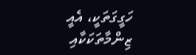ހަގީގަތަކީ، އެއީ ޒިންމާތަކަކާއި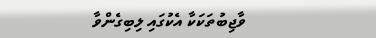ވާޖިބުތަކަކާ އެކުގައި ލިބިގެންވާ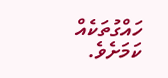ހައްގުތަކެއް ކަމަށެވެ.